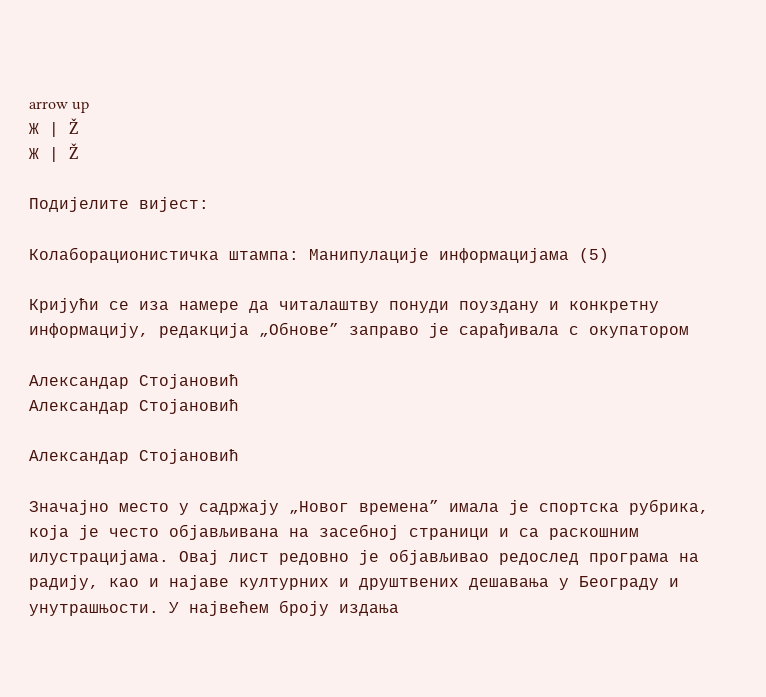arrow up
Ж | Ž
Ж | Ž

Подијелите вијест:

Колаборационистичка штампа: Манипулације информацијама (5)

Кријући се иза намере да читалаштву понуди поуздану и конкретну информацију, редакција „Обнове” заправо је сарађивала с окупатором

Александар Стојановић
Александар Стојановић

Александар Стојановић

Значајно место у садржају „Новог времена” имала је спортска рубрика, која је често објављивана на засебној страници и са раскошним илустрацијама. Овај лист редовно је објављивао редослед програма на радију, као и најаве културних и друштвених дешавања у Београду и унутрашњости. У највећем броју издања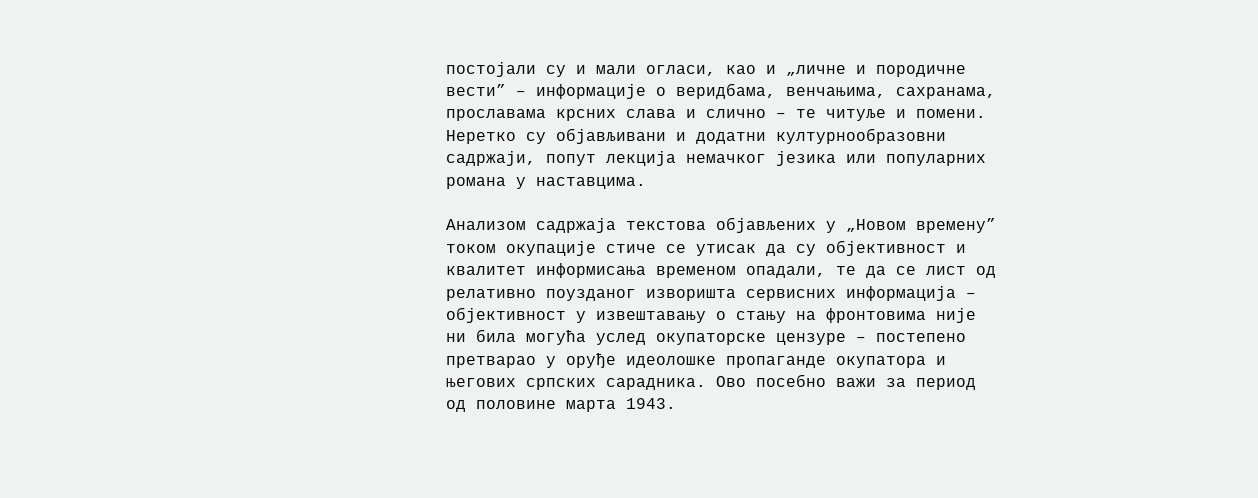постојали су и мали огласи, као и „личне и породичне вести” – информације о веридбама, венчањима, сахранама, прославама крсних слава и слично – те читуље и помени. Неретко су објављивани и додатни културнообразовни садржаји, попут лекција немачког језика или популарних романа у наставцима.

Анализом садржаја текстова објављених у „Новом времену” током окупације стиче се утисак да су објективност и квалитет информисања временом опадали, те да се лист од релативно поузданог изворишта сервисних информација – објективност у извештавању о стању на фронтовима није ни била могућа услед окупаторске цензуре – постепено претварао у оруђе идеолошке пропаганде окупатора и његових српских сарадника. Ово посебно важи за период од половине марта 1943.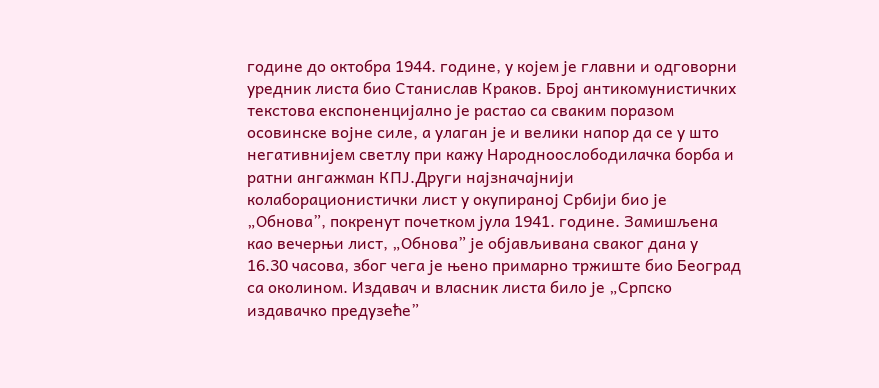године до октобра 1944. године, у којем је главни и одговорни уредник листа био Станислав Краков. Број антикомунистичких текстова експоненцијално је растао са сваким поразом осовинске војне силе, а улаган је и велики напор да се у што негативнијем светлу при кажу Народноослободилачка борба и ратни ангажман КПЈ.Други најзначајнији колаборационистички лист у окупираној Србији био је „Обнова”, покренут почетком јула 1941. године. Замишљена као вечерњи лист, „Обнова” је објављивана сваког дана у 16.30 часова, због чега је њено примарно тржиште био Београд са околином. Издавач и власник листа било је „Српско издавачко предузеће”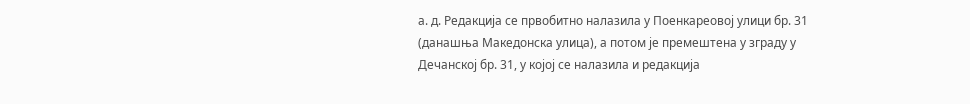а. д. Редакција се првобитно налазила у Поенкареовој улици бр. 31 (данашња Македонска улица), а потом је премештена у зграду у Дечанској бр. 31, у којој се налазила и редакција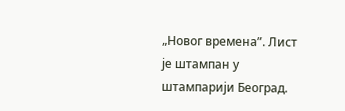„Новог времена”. Лист је штампан у штампарији Београд.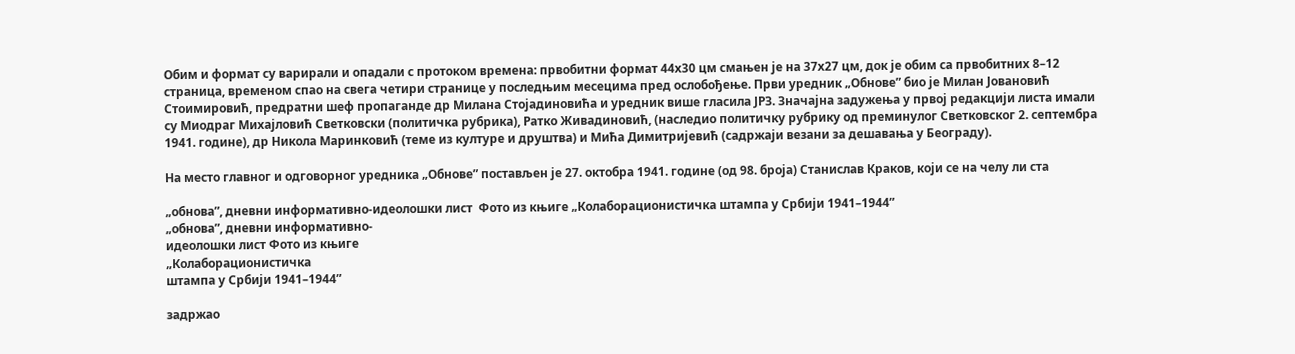Обим и формат су варирали и опадали с протоком времена: првобитни формат 44х30 цм смањен је на 37х27 цм, док је обим са првобитних 8–12 страница, временом спао на свега четири странице у последњим месецима пред ослобођење. Први уредник „Обнове” био је Милан Јовановић Стоимировић, предратни шеф пропаганде др Милана Стојадиновића и уредник више гласила ЈРЗ. Значајна задужења у првој редакцији листа имали су Миодраг Михајловић Светковски (политичка рубрика), Ратко Живадиновић, (наследио политичку рубрику од преминулог Светковског 2. септембра 1941. године), др Никола Маринковић (теме из културе и друштва) и Мића Димитријевић (садржаји везани за дешавања у Београду).

На место главног и одговорног уредника „Обнове” постављен је 27. октобра 1941. године (од 98. броја) Станислав Краков, који се на челу ли ста

„обнова”, дневни информативно-идеолошки лист  Фото из књиге „Колаборационистичка штампа у Србији 1941–1944”
„обнова”, дневни информативно-
идеолошки лист Фото из књиге
„Колаборационистичка
штампа у Србији 1941–1944”

задржао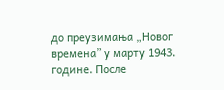до преузимања „Новог времена” у марту 1943. године. После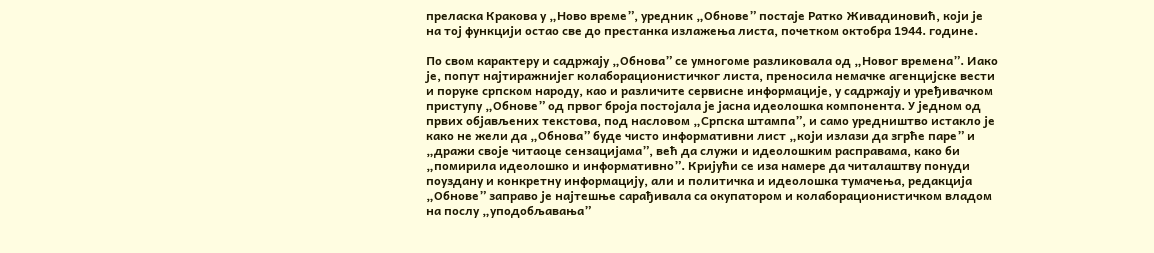преласка Кракова у „Ново време”, уредник „Обнове” постаје Ратко Живадиновић, који је на тој функцији остао све до престанка излажења листа, почетком октобра 1944. године.

По свом карактеру и садржају „Обнова” се умногоме разликовала од „Новог времена”. Иако је, попут најтиражнијег колаборационистичког листа, преносила немачке агенцијске вести и поруке српском народу, као и различите сервисне информације, у садржају и уређивачком приступу „Обнове” од првог броја постојала је јасна идеолошка компонента. У једном од првих објављених текстова, под насловом „Српска штампа”, и само уредништво истакло је како не жели да „Обнова” буде чисто информативни лист „који излази да згрће паре” и „дражи своје читаоце сензацијама”, већ да служи и идеолошким расправама, како би „помирила идеолошко и информативно”. Кријући се иза намере да читалаштву понуди поуздану и конкретну информацију, али и политичка и идеолошка тумачења, редакција „Обнове” заправо је најтешње сарађивала са окупатором и колаборационистичком владом на послу „уподобљавања”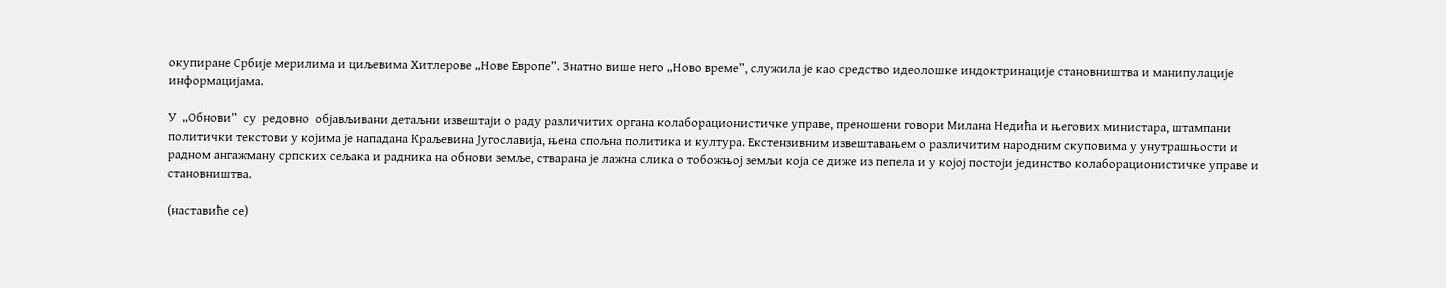окупиране Србије мерилима и циљевима Хитлерове „Нове Европе”. Знатно више него „Ново време”, служила је као средство идеолошке индоктринације становништва и манипулације информацијама.

У  „Обнови”  су  редовно  објављивани детаљни извештаји о раду различитих органа колаборационистичке управе, преношени говори Милана Недића и његових министара, штампани политички текстови у којима је нападана Краљевина Југославија, њена спољна политика и култура. Екстензивним извештавањем о различитим народним скуповима у унутрашњости и радном ангажману српских сељака и радника на обнови земље, стварана је лажна слика о тобожњој земљи која се диже из пепела и у којој постоји јединство колаборационистичке управе и становништва.

(наставиће се)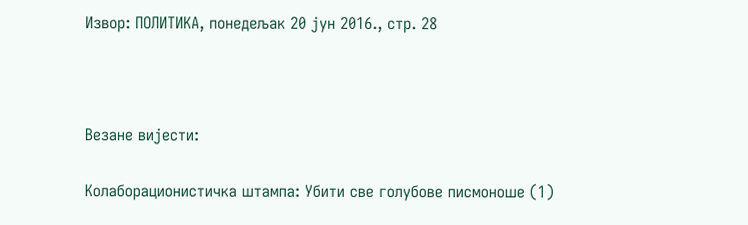Извор: ПОЛИТИКА, понедељак 20 јун 2016., стр. 28



Везане вијести:

Колаборационистичка штампа: Убити све голубове писмоноше (1)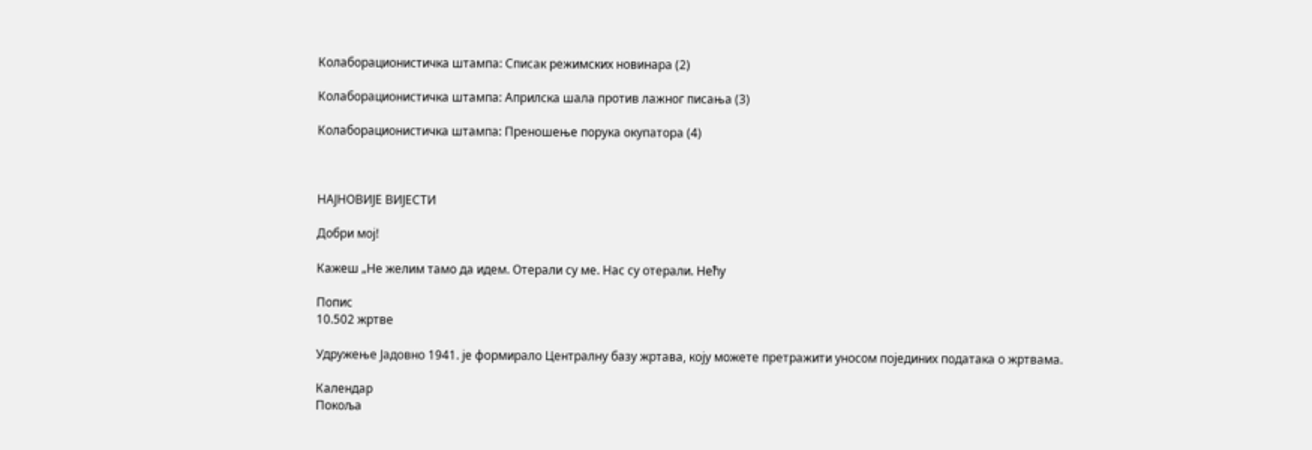Колаборационистичка штампа: Списак режимских новинара (2)

Колаборационистичка штампа: Априлска шала против лажног писања (3)

Колаборационистичка штампа: Преношење порука окупатора (4)



НАЈНОВИЈЕ ВИЈЕСТИ

Добри мој!

Кажеш „Не желим тамо да идем. Отерали су ме. Нас су отерали. Нећу

Попис
10.502 жртве

Удружење Јадовно 1941. је формирало Централну базу жртава, коју можете претражити уносом појединих података о жртвама.

Календар
Покоља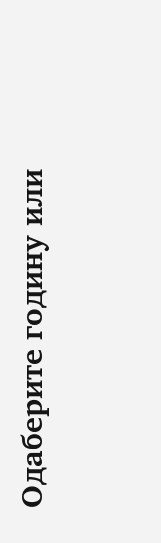Одаберите годину или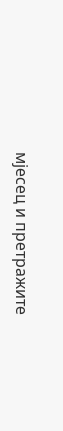мјесец и претражите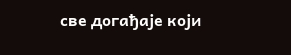све догађаје који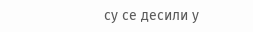су се десили у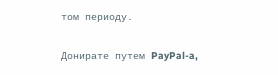том периоду.

Донирате путем PayPal-a,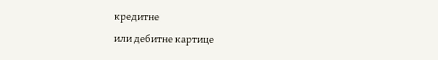кредитне
или дебитне картице